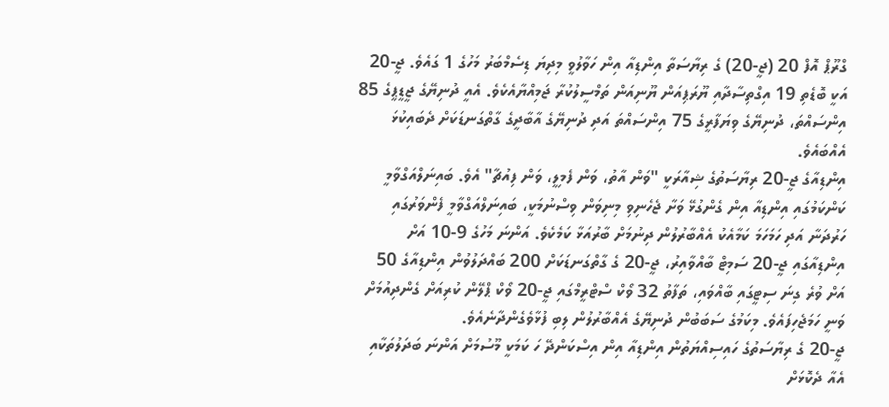ގްރޫޕް އޮފް 20 (ޖީ-20) ގެ ރިޔާސަތާ އިންޑިއާ އިން ހަވާލުވީ މިދިޔަ ޑިސެމްބަރު މަހުގެ 1 ގައެވެ. ޖީ-20 އަކީ ބޮޑެތި 19 އިގްތިސާދާއި ޔޫރަޕިއަން ޔޫނިއަން ތަމްސީލުކުރާ ޖަމިއްޔާއެކެވެ. އެއީ ދުނިޔޭގެ ޖީޑީޕީގެ 85 އިންސައްތަ، ދުނިޔޭގެ ވިޔަފާރީގެ 75 އިންސައްތަ އަދި ދުނިޔޭގެ އާބާދީގެ ގާތްގަނޑަކަށް ދެބައިކުޅަ އެއްބައެވެ.
އިންޑިއާގެ ޖީ-20 ރިޔާސަތުގެ ޝިއާރަކީ "ވަން އާތު، ވަން ފެމިލީ، ވަން ފިއުޗާ" އެވެ. ބައިނަލްއަގްވާމީ ކަންކަމުގައި އިންޑިއާ އިން ގެންގުޅޭ ވަށާ ޖެހެނިވި މިނިވަން ވިސްނުމަކީ، ބައިނަލްއަގްވާމީ ފެންވަރުގައި ހަރުދަނާ އަދި ހަމަހަމަ ކަމާއެކު އެއްބާރުލުން ދިނުމަށް ބާރުއަޅާ ކަމެކެވެ. އަންނަ މަހުގެ 9-10 އަށް އިންޑިއާގައި ޖީ-20 ސަމިޓް ބާއްވާއިރު، ޖީ-20 ގެ ގާތްގަނޑަކަށް 200 ބައްދަލުވުން އިންޑިއާގެ 50 އަށް ވުރެ ގިނަ ސިޓީގައި ބާއްވައި، ތަފާތު 32 ވޯކް ސްޓްރީމްގައި ޖީ-20 ވޯކް ޕްލޭން ކުރިއަށް ގެންދިއުމަށް ވަނީ ހަމަޖެހިފައެވެ. މިކަމުގެ ސަބަބުން ދުނިޔޭގެ އެއްބާރުލުން ލިބި ފުޅާވެގެންދާނެއެވެ.
ޖީ-20 ގެ ރިޔާސަތުގެ ހައިސިއްޔަތުން އިންޑިއާ އިން އިސްކަންދޭ ހަ ކަމަކީ މޫސުމަށް އަންނަ ބަދަލުތަކާއި އެއާ ދެކޮޅަށް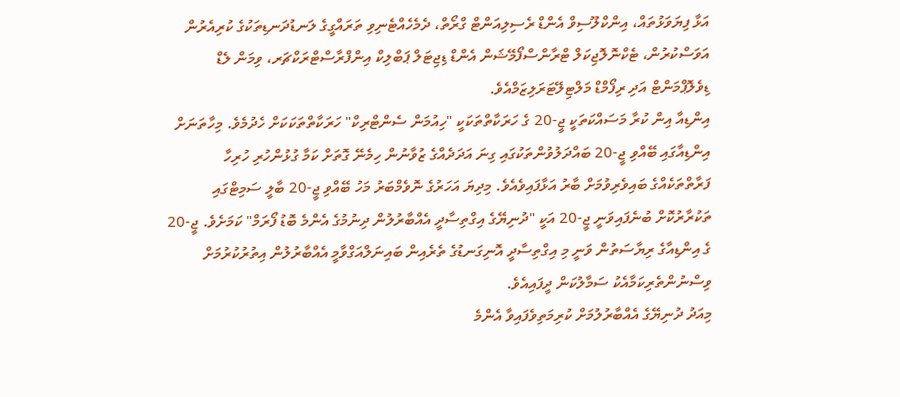އަޅާ ފިޔަވަޅުތައް، އިންކްލޫސިވް އެންޑް ރެސިލިއަންޓް ގްރޯތް، ދެމެހެއްޓެނިވި ތަރައްގީގެ ލަނޑުދަނޑިތަކުގެ ކުރިއެރުން އަވަސްކުރުން، ޓެކްނޮލޮޖިކަލް ޓްރާންސްފޯމޭޝަން އެންޑް ޑިޖިޓަލް ޕަބްލިކް އިންފްރާސްޓްރަކްޗަރ، ވިމަން ލެޑް ޑިވެލޮޕްމަންޓް އަދި ރިފޯމްޑް މަލްޓިލޭޓަރަލިޒަމްއެވެ.
އިންޑިއާ އިން ކުރާ މަސައްކަތަކީ ޖީ-20 ގެ ހަރަކާތްތަކަކީ "ހިއުމަން ސެންޓްރިކް" ހަރަކާތްތަކަކަށް ހެދުމެވެ. މިހާތަނަށް އިންޑިއާގައި ބޭއްވި ޖީ-20 ބައްދަލުވުންތަކުގައި ގިނަ އަދަދެއްގެ ޒުވާނުން ހިމެނޭ ގޮތަށް ކަމާ ގުޅުންހުރި ހުރިހާ ފަރާތްތަކެއްގެ ބައިވެރިވުމަށް ބާރު އަޅާފައިވެއެވެ. މިދިޔަ އަހަރުގެ ނޮވެމްބަރު މަހު ބޭއްވި ޖީ-20 ބާލީ ސަމިޓްގައި ތަކުރާރުކޮށް ބުނެފައިވަނީ ޖީ-20 އަކީ "ދުނިޔޭގެ އިގްތިސާދީ އެއްބާރުލުން ދިނުމުގެ އެންމެ ބޮޑު ފޯރަމް" ކަމަށެވެ. ޖީ-20 ގެ އިންޑިއާގެ ރިޔާސަތުން ވަނީ މި އިގްތިސާދީ އޮނިގަނޑުގެ ތެރެއިން ބައިނަލްއަގްވާމީ އެއްބާރުލުން އިތުރުކުރުމަށް ވިސްނުންތެރިކަމާއެކު ސަމާލުކަން ދީފައިއެވެ.
މިއަދު ދުނިޔޭގެ އެއްބާރުލުމަށް ކުރިމަތިވެފައިވާ އެންމެ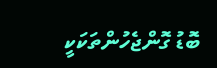ބޮޑު ގޮންޖެހުންތަކަކީ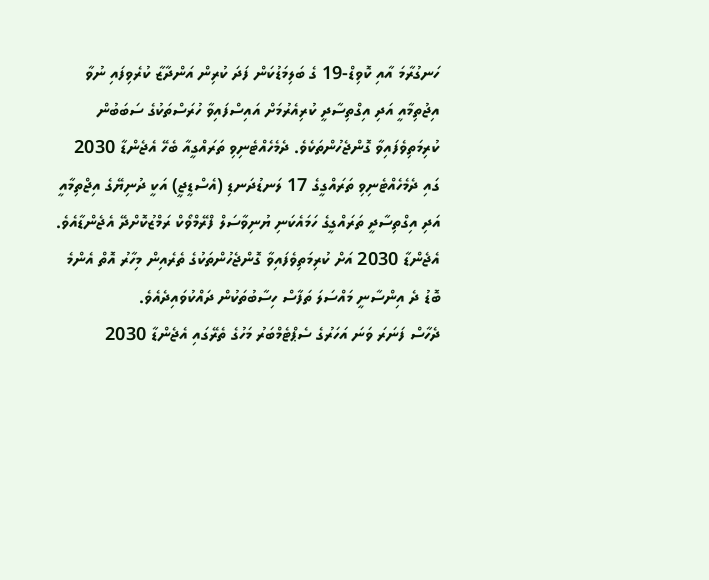ހަނގުރާމަ އާއި ކޮވިޑް-19 ގެ ބަލިމަޑުކަން ފަދަ ކުރިން އަންދާޒާ ކުރެވިފައި ނުވާ އިޖުތިމާއީ އަދި އިގްތިސާދީ ކުރިއެރުމަށް އައިސްފައިވާ ހުރަސްތަކުގެ ސަބަބުން ކުރިމަތިވެފައިވާ ގޮންޖެހުންތަކެވެ. ދެމެހެއްޓެނިވި ތަރައްގީއާ ބެހޭ އެޖެންޑާ 2030 ގައި ދެމެހެއްޓެނިވި ތަރައްގީގެ 17 ލަނޑުދަނޑި (އެސްޑީޖީ) އަކީ ދުނިޔޭގެ އިޖްތިމާއީ އަދި އިގްތިސާދީ ތަރައްގީގެ ހަމައެކަނި ޔުނިވާސަލް ފްރޭމްވޯކް ރަމްޒުކޮށްދޭ އެޖެންޑާއެވެ. އެޖެންޑާ 2030 އަށް ކުރިމަތިވެފައިވާ ގޮންޖެހުންތަކުގެ ތެރެއިން މިހާރު އޮތް އެންމެ ބޮޑު ދެ އިންސާނީ މައްސަލަ ތަފާސް ހިސާބުތަކުން ދައްކުވައިދެއެވެ.
ދެހާސް ފަނަރަ ވަނަ އަހަރުގެ ސެޕްޓެމްބަރު މަހުގެ ތެރޭގައި އެޖެންޑާ 2030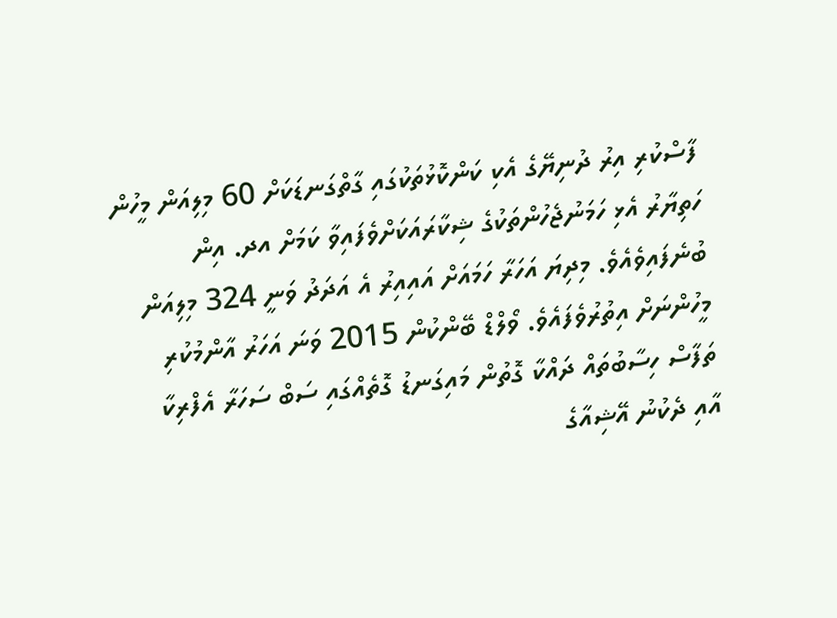ފާސްކުރި އިރު ދުނިޔޭގެ އެކި ކަންކޮޅުތަކުގައި ގާތްގަނޑަކަށް 60 މިލިއަން މީހުން ހަތިޔާރު އެޅި ހަމަނުޖެހުންތަކުގެ ޝިކާރައަކަށްވެފައިވާ ކަމަށް އދ. އިން ބުނެފައިވެއެވެ. މިދިޔަ އަހަރާ ހަމައަށް އައިއިރު އެ އަދަދު ވަނީ 324 މިލިއަން މީހުންނަށް އިތުރުވެފައެވެ. ވޯލްޑް ބޭންކުން 2015 ވަނަ އަހަރު އާންމުކުރި ތަފާސް ހިސާބުތައް ދައްކާ ގޮތުން މައިގަނޑު ގޮތެއްގައި ސަބް ސަހަރާ އެފްރިކާ އާއި ދެކުނު އޭޝިއާގެ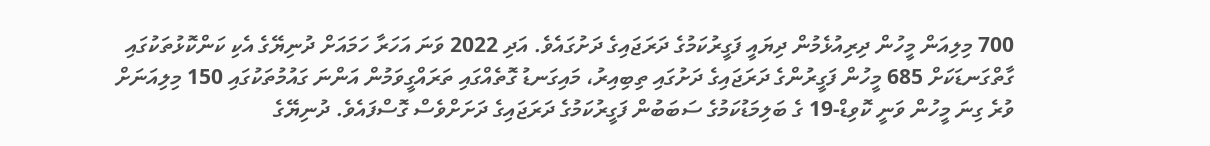700 މިލިއަން މީހުން ދިރިއުޅެމުން ދިޔައީ ފަގީރުކަމުގެ ދަރަޖައިގެ ދަށުގައެވެ. އަދި 2022 ވަނަ އަހަރާ ހަމައަށް ދުނިޔޭގެ އެކި ކަންކޮޅުތަކުގައި ގާތްގަނޑަކަށް 685 މީހުން ފަގީރުންގެ ދަރަޖައިގެ ދަށުގައި ތިބިއިރު، މައިގަނޑު ގޮތެއްގައި ތަރައްގީވަމުން އަންނަ ގައުމުތަކުގައި 150 މިލިއަނަށް ވުރެ ގިނަ މީހުން ވަނީ ކޮވިޑް-19 ގެ ބަލިމަޑުކަމުގެ ސަބަބުން ފަގީރުކަމުގެ ދަރަޖައިގެ ދަށަށްވެސް ގޮސްފައެވެ. ދުނިޔޭގެ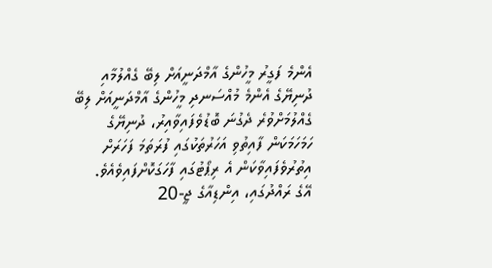އެންމެ ފަގީރު މީހުންގެ އާމްދަނީއަށް ލިބޭ ގެއްލުމާއި ދުނިޔޭގެ އެންމެ މުއްސަނދި މީހުންގެ އާމްދަނީއަށް ލިބޭ ގެއްލުމަށްވުރެ ދެގުނަ ބޮޑުވެފައިވާއިރު، ދުނިޔޭގެ ހަމަހަމަކަން ފާއިތުވި އަހަރުތަކުގައި ފުރަތަމަ ފަހަރަށް އިތުރުވެފައިވާކަން އެ ރިޕޯޓުގައި ފާހަގަކޮށްފައިވެއެވެ.
އޭގެ ރައްދުގައި، އިންޑިއާގެ ޖީ-20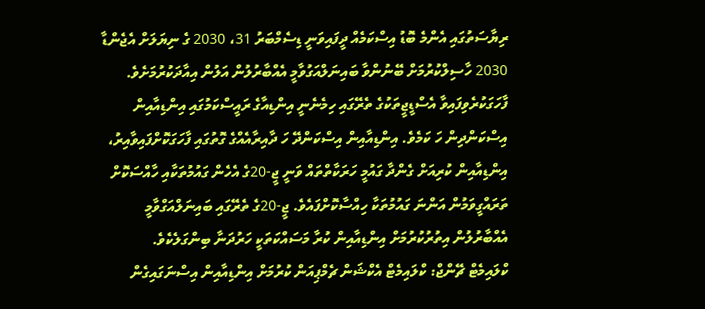ރިޔާސަތުގައި އެންމެ ބޮޑު އިސްކަމެއް ދީފައިވަނީ ޑިސެމްބަރު 31، 2030 ގެ ނިޔަލަށް އެޖެންޑާ 2030 ހާސިލްކުރުމަށް ބޭނުންވާ ބައިނަލްއަގުވާމީ އެއްބާރުލުން އަލުން އިއާދަކުރުމަށެވެ. ފާހަގަކުރެވިފައިވާ އެސްޑީޖީތަކުގެ ތެރޭގައި ހިމެނެނީ އިންޑިއާގެ ރައީސްކަމުގައި އިންޑިއާއިން އިސްކަންދިން ހަ ކަމެވެ. އިންޑިއާއިން އިސްކަންދޭ ހަ ދާއިރާއެއްގެ ގޮތުގައި ފާހަގަކޮށްފައިވާއިރު، އިންޑިއާއިން ކުރިއަށް ގެންދާ ގައުމީ ހަރަކާތްތައް ވަނީ ޖީ-20ގެ އެހެން ގައުމުތަކާއި ހާއްސަކޮށް ތަރައްގީވަމުން އަންނަ ގައުމުތަކާ ހިއްސާކޮށްފައެވެ. ޖީ-20ގެ ތެރޭގައި ބައިނަލްއަގްވާމީ އެއްބާރުލުން އިތުރުކުރުމަށް އިންޑިއާއިން ކުރާ މަސައްކަތަކީ ހަރުދަނާ ބިންގަލެކެވެ.
ކްލައިމެޓް ޗޭންޖް: ކްލައިމެޓް އެކްޝަން ޗެމްޕިއަން ކުރުމަށް އިންޑިއާއިން އިސްނަގައިގެން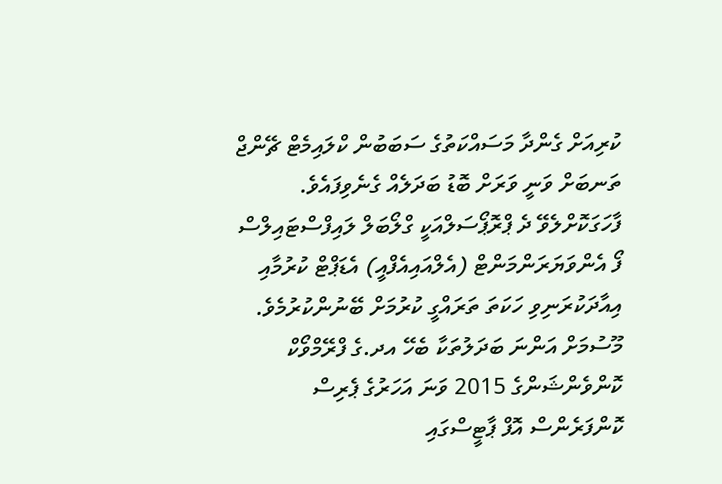ކުރިއަށް ގެންދާ މަސައްކަތުގެ ސަބަބުން ކްލައިމެޓް ޗޭންޖް ތަނބަށް ވަނީ ވަރަށް ބޮޑު ބަދަލެއް ގެނެވިފައެވެ. ފާހަގަކޮށްލެވޭ ދެ ޕްރޮޕޯސަލްއަކީ ގްލޯބަލް ލައިފްސްޓައިލްސް ފޯ އެންވަޔަރަންމަންޓް (އެލްއައިއެފްއީ) އެޑަޕްޓް ކުރުމާއި އިއާދަކުރަނިވި ހަކަތަ ތަރައްގީ ކުރުމަށް ބޭނުންކުރުމެވެ. މޫސުމަށް އަންނަ ބަދަލުތަކާ ބެހޭ އދ.ގެ ފްރޭމްވޯކް ކޮންވެންޝަންގެ 2015 ވަނަ އަހަރުގެ ޕެރިސް ކޮންފަރެންސް އޮފް ޕާޓީސްގައި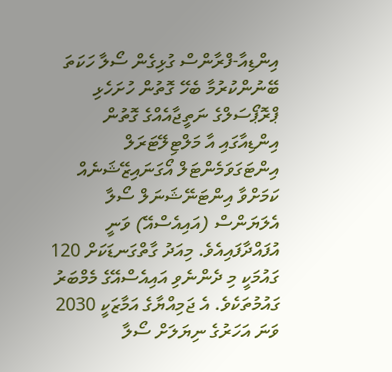އިންޑިއާ-ފްރާންސް ގުޅިގެން ސޯލާ ހަކަތަ ބޭނުންކުރުމާ ބެހޭ ގޮތުން ހުށަހެޅި ޕްރޮޕޯސަލްގެ ނަތީޖާއެއްގެ ގޮތުން އިންޑިއާގައި އާ މަލްޓިލޭޓަރަލް އިންޓަގަވަމެންޓަލް އޯގަނައިޒޭޝަނެއް ކަމަށްވާ އިންޓަނޭޝަނަލް ސޯލާ އެލަޔަންސް (އައިއެސްއޭ) ވަނީ އުފައްދާފައިއެވެ. މިއަދު ގާތްގަނޑަކަށް 120 ގައުމަކީ މި ދެންނެވި އައިއެސްއޭގެ މެމްބަރު ގައުމުތަކެވެ. އެ ޖަމިއްޔާގެ އަމާޒަކީ 2030 ވަނަ އަހަރުގެ ނިޔަލަށް ސޯލާ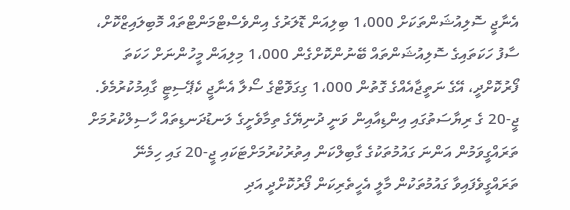އެނާޖީ ސޮލިއުޝަންތަކަށް 1،000 ބިލިއަން ޑޮލަރުގެ އިންވެސްޓްމަންޓްތައް މޮބިލައިޒްކޮށް، ސާފު ހަކަތައިގެ ސޮލިއުޝަންތައް ބޭނުންކޮށްގެން 1،000 މިލިއަން މީހުންނަށް ހަކަތަ ފޯރުކޮށްދީ، އޭގެ ނަތީޖާއެއްގެ ގޮތުން 1،000 ގިގަވޮޓްގެ ސޯލާ އެނާޖީ ކެޕޭސިޓީ ގާއިމުކުރުމެވެ. ޖީ-20 ގެ ރިޔާސަތުގައި އިންޑިއާއިން ވަނީ ދުނިޔޭގެ ތިމާވެށީގެ ލަނޑުދަނޑިތައް ހާސިލްކުރުމަށް ތަރައްގީވަމުން އަންނަ ގައުމުތަކުގެ ގާބިލްކަން އިތުރުކުރުމަށްޓަކައި ޖީ-20 ގައި ހިމެނޭ ތަރައްގީވެފައިވާ ގައުމުތަކުން މާލީ އެހީތެރިކަން ފޯރުކޮށްދީ އަދި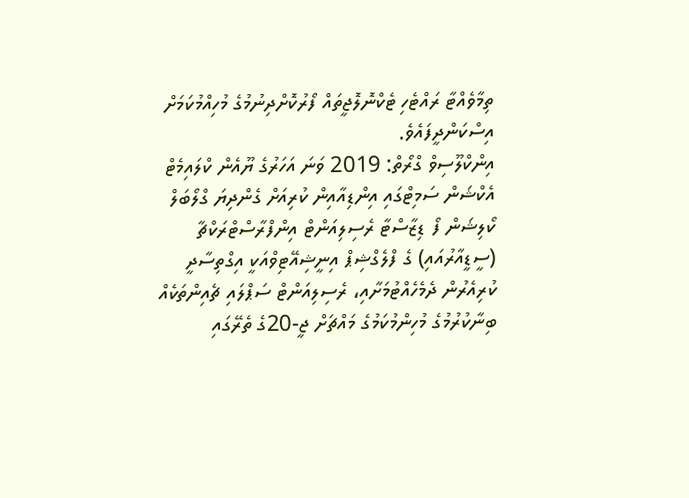ތިމާވެއްޓާ ރައްޓެހި ޓެކްނޮލޮޖީތައް ފޯރުކޮށްދިނުމުގެ މުހިއްމުކަމަށް އިސްކަންދީފައެވެ.
އިންކްލޫސިވް ގްރޯތް: 2019 ވަނަ އަހަރުގެ ޔޫއެން ކްލައިމެޓް އެކްޝަން ސަމިޓްގައި އިންޑިއާއިން ކުރިއަށް ގެންދިޔަ ގްލޯބަލް ކޯލިޝަން ފޯ ޑިޒާސްޓާ ރެސިލިއަންޓް އިންފްރާސްޓްރަކްޗާ (ސީޑީއާރުއައި) ގެ ފްލެގްޝިޕް އިނީޝިއޭޓިވްއަކީ އިގްތިސާދީ ކުރިއެރުން ދެމެހެއްޓުމަށާއި، ރެސިލިއަންޓް ސަޕްލައި ޗެއިންތަކެއް ބިނާކުރުމުގެ މުހިންމުކަމުގެ މައްޗަށް ޖީ-20ގެ ތެރޭގައި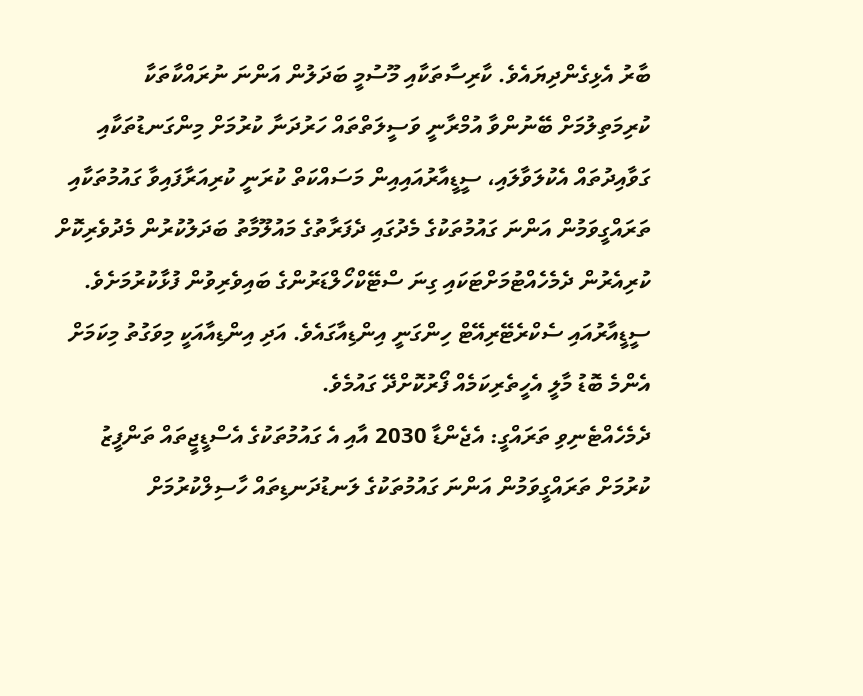ބާރު އެޅިގެންދިޔައެވެ. ކާރިސާތަކާއި މޫސުމީ ބަދަލުން އަންނަ ނުރައްކާތަކާ ކުރިމަތިލުމަށް ބޭނުންވާ އުމްރާނީ ވަސީލަތްތައް ހަރުދަނާ ކުރުމަށް މިންގަނޑުތަކާއި ގަވާއިދުތައް އެކުލަވާލައި، ސީޑީއާރުއައިއިން މަސައްކަތް ކުރަނީ ކުރިއަރާފައިވާ ގައުމުތަކާއި ތަރައްގީވަމުން އަންނަ ގައުމުތަކުގެ މެދުގައި ދެފަރާތުގެ މައުލޫމާތު ބަދަލުކުރުން މެދުވެރިކޮށް ކުރިއެރުން ދެމެހެއްޓުމަށްޓަކައި ގިނަ ސްޓޭކްހޯލްޑަރުންގެ ބައިވެރިވުން ފުޅާކުރުމަށެވެ. ސީޑީއާރުއައި ސެކްރެޓޭރިއޭޓް ހިންގަނީ އިންޑިއާގައެވެ. އަދި އިންޑިއާއަކީ މިވަގުތު މިކަމަށް އެންމެ ބޮޑު މާލީ އެހީތެރިކަމެއް ފޯރުކޮށްދޭ ގައުމެވެ.
ދެމެހެއްޓެނިވި ތަރައްގީ: އެޖެންޑާ 2030 އާއި އެ ގައުމުތަކުގެ އެސްޑީޖީތައް ތަންފީޒު ކުރުމަށް ތަރައްގީވަމުން އަންނަ ގައުމުތަކުގެ ލަނޑުދަނޑިތައް ހާސިލްކުރުމަށް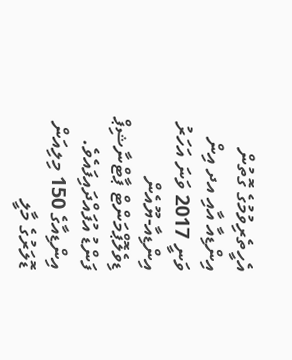އެހީތެރިވުމުގެ ގޮތުން އިންޑިއާ އާއި އދ އިން ވަނީ 2017 ވަނަ އަހަރު އިންޑިއާ-ޔޫއެން ޑިވެލޮޕްމަންޓް ޕާޓްނާޝިޕް ފަންޑު އުފައްދައިފައެވެ. އިންޑިއާގެ 150 މިލިއަން ޑޮލަރުގެ މާލީ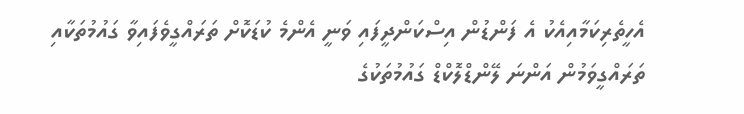އެހީތެރިކަމާއިއެކު އެ ފަންޑުން އިސްކަންދީފައި ވަނީ އެންމެ ކުޑަކޮށް ތަރައްގީވެފައިވާ ގައުމުތަކާއި ތަރައްގީވަމުން އަންނަ ލޭންޑްލޮކްޑް ގައުމުތަކުގެ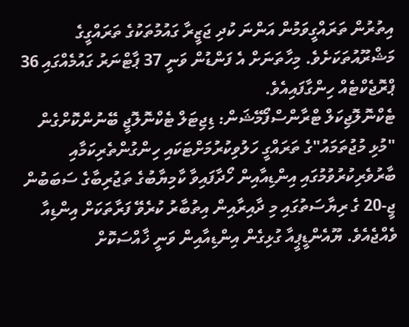އިތުރުން ތަރައްގީވަމުން އަންނަ ކުދި ޖަޒީރާ ގައުމުތަކުގެ ތަރައްގީގެ މަޝްރޫއުތަކަށެވެ. މިހާތަނަށް އެ ފަންޑުން ވަނީ 37 ޕާޓްނަރު ގައުމެއްގައި 36 ޕްރޮޖެކްޓެއް ހިންގާފައިއެވެ.
ޓެކްނޮލޮޖިކަލް ޓްރާންސްފޯމޭޝަން: ޑިޖިޓަލް ޓެކްނޮލޮޖީ ބޭނުންކޮށްގެން "މުޅި މުޖުތަމައު"ގެ ތަރައްގީ ހަލުވިކުރުމަށްޓަކައި ހިންގުންތެރިކަމާއި ބާރުވެރިކުރުވުމުގައި އިންޑިއާއިން ހޯދާފައިވާ ކާމިޔާބުގެ ތަޖުރިބާގެ ސަބަބުން ޖީ-20 ގެ ރިޔާސަތުގައި މި ދާއިރާއިން އިތުބާރު ކުރެވޭ ފަރާތަކަށް އިންޑިއާ ވެއްޖެއެވެ. ޔޫއެންޑީޕީއާ ގުޅިގެން އިންޑިއާއިން ވަނީ ޚާއްސަކޮށް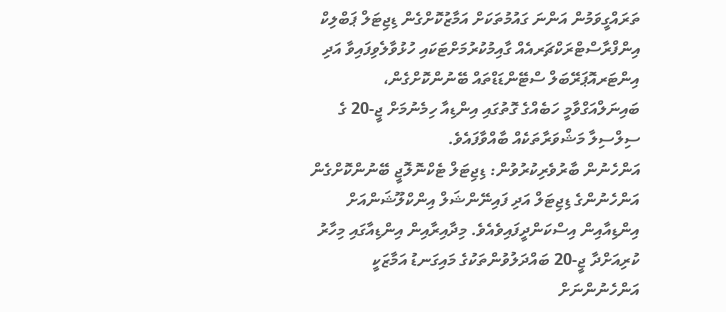ތަރައްގީވަމުން އަންނަ ގައުމުތަކަށް އަމާޒުކޮށްގެން ޑިޖިޓަލް ޕަބްލިކް އިންފްރާސްޓްރަކްޗަރއެއް ގާއިމުކުރުމަށްޓަކައި ހުޅުވާލެވިފައިވާ އަދި އިންޓަރއޮޕަރޭބަލް ސްޓޭންޑަޑްތައް ބޭނުންކޮށްގެން، ބައިނަލްއަގްވާމީ ހަބެއްގެ ގޮތުގައި އިންޑިއާ ހިމެނުމަށް ޖީ-20 ގެ ސިލްސިލާ މަޝްވަރާތަކެއް ބާއްވާފައެވެ.
އަންހެނުން ބާރުވެރިކުރުވުން: ޑިޖިޓަލް ޓެކްނޮލޮޖީ ބޭނުންކޮށްގެން އަންހެނުންގެ ޑިޖިޓަލް އަދި ފައިނޭންޝަލް އިންކްލޫޝަންއަށް އިންޑިއާއިން އިސްކަންދީފައިވެއެވެ. މިދާއިރާއިން އިންޑިއާގައި މިހާރު ކުރިއަށްދާ ޖީ-20 ބައްދަލުވުންތަކުގެ މައިގަނޑު އަމާޒަކީ އަންހެނުންނަށް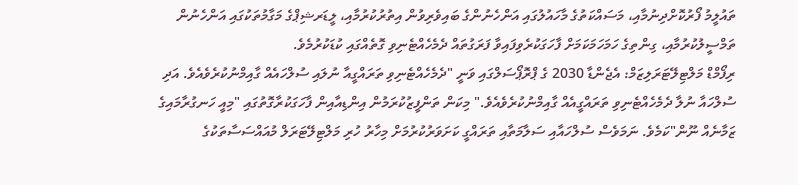ތައުލީމު ފޯރުކޮށްދިނުމާއި، މަސައްކަތުގެ މާހައުލުގައި އަންހެނުންގެ ބައިވެރިވުން އިތުރުކުރުމާއި، ލީޑަރޝިޕްގެ މަގާމުތަކުގައި އަންހެނުން ތަމްސީލުކުރުމާއި، ގިންތިގެ ހަމަހަމަކަމަށް ފާހަގަކުރެވިފައިވާ ފަރަގުތައް ދެމެހެއްޓެނިވި ގޮތެއްގައި ކުޑަކުރުމެވެ.
ރިފޯމްޑް މަލްޓިލޭޓަރަލިޒަމް: އެޖެންޑާ 2030 ގެ ޕްރޮޕޯސަލްގައި ވަނީ "ދެމެހެއްޓެނިވި ތަރައްގީއާ ނުލައި ސުލްހައެއް ގާއިމްނުކުރެވެއެވެ. އަދި ސުލްހައާ ނުލާ ދެމެހެއްޓެނިވި ތަރައްގީއެއް ގާއިމްނުކުރެވެއެވެ." މިކަން ތަންފީޒުކުރަމުން އިންޑިއާއިން ފާހަގަކުރާގޮތުގައި "މިއީ ހަނގުރާމައިގެ ޒަމާނެއް ނޫން"ކަމެވެ. ނަމަވެސް ސުލްހައާއި ސަލާމަތާއި ތަރައްގީ ކަށަވަރުކުރުމަށް މިހާރު ހުރި މަލްޓިލޭޓަރަލް މުއައްސަސާތަކުގެ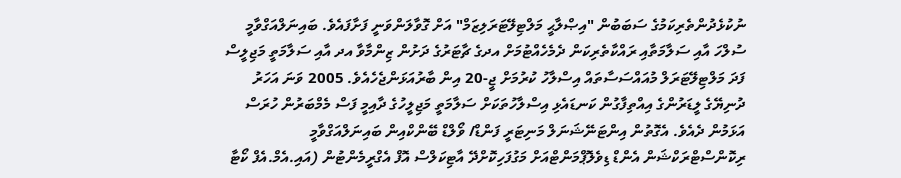ނުކުޅެދުންތެރިކަމުގެ ސަބަބުން "އިޞްލާޙީ މަލްޓިލޭޓަރަލިޒަމް" އަށް ގޮވާލަންވަނީ ފަށާފައެވެ. ބައިނަލްއަގްވާމީ ސުލްހަ އާއި ސަލާމަތާއި ރައްކާތެރިކަން ދެމެހެއްޓުމަށް އދގެ ޗާޓަރުގެ ދަށުން ޒިންމާވާ އދ އާއި ސަލާމަތީ މަޖިލީސް ފަދަ މަލްޓިލޭޓަރަލް މުއައްސަސާތައް އިސްލާހު ކުރުމަށް ޖީ-20 އިން ބާރުއަޅަންޖެހެއެވެ. 2005 ވަނަ އަހަރު ދުނިޔޭގެ ލީޑަރުންގެ އިއްތިފާގުން ކަނޑައެޅި އިސްލާހުތަކަށް ސަލާމަތީ މަޖިލީހުގެ ދާއިމީ ފަސް މެމްބަރުން ހުރަސް އަޅަމުން ދެއެވެ. އެގޮތުން އިންޓަނޭޝަނަލް މަނިޓަރީ ފަންޑް/ ވޯލްޑް ބޭންކްއިން ބައިނަލްއަގްވާމީ ރިކޮންސްޓްރަކްޝަން އެންޑް ޑިވެލޮޕްމަންޓްއަށް މަގުފަހިކޮށްދޭ އާޓިކަލްސް އޮފް އެގްރީމެންޓުން (އައި.އެމް.އެފް ކޯޓާ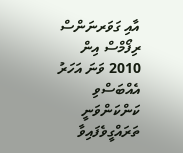އާއި ގަވަރނަންސް ރިފޯމްސް އިން 2010 ވަނަ އަހަރު އެއްބަސްވި ކަންކަންވަނީ ތަރައްގީވެފައިވާ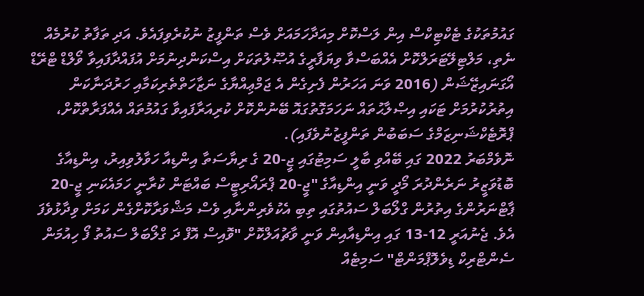ގައުމުތަކުގެ ޓެކްޓިކްސް އިން ލަސްކޮށް މިއަދާހަމައަށް ވެސް ތަންފީޒު ނުކުރެވިފައެވެ. އަދި ތަފާތު ކުރުމެއް ނެތި، މަލްޓިލޭޓަރަލްކޮށް އެއްބަސްވާ ވިޔަފާރީގެ އުޞޫލުތަކަށް އިސްކަންދިނުމަށް އުފައްދާފައިވާ ވޯލްޑް ޓްރޭޑް އޯގަނައިޒޭޝަން (2016 ވަނަ އަހަރުން ފެށިގެން އެ ޖަމްޢިއްޔާގެ ނަޒާހަތްތެރިކަމާއި ހަރުދަނާކަން އިތުރުކުރުމަށް ޓަކައި އިޞްލާޙުތައް ނަހަމަގޮތުގައޮ ބޭނުންކޮށް ކުރިއަރާފައިވާ ގައުމުތައް އެއްފަރާތްކޮށް، ޕްރޮޓެކްޝަނިޒަމްގެ ސަބަބުން ތަންފީޒުނުވެފައި).
ނޮވެމްބަރު 2022 ގައި ބޭއްވި ބާލީ ސަމިޓުގައި ޖީ-20 ގެ ރިޔާސަތާ އިންޑިއާ ހަވާލުވިއިރު، އިންޑިއާގެ ބޮޑުވަޒީރު ނަރެންދުރަ މޯދީ ވަނީ އިންޑިއާގެ "ޖީ-20 ޕްރައޯރިޓީސް ބައްޓަން ކުރާނީ ހަމައެކަނި ޖީ-20 ޕާޓްނަރުންގެ އިތުރުން ގްލޯބަލް ސައުތުގައި ތިބި އެކުވެރިންނާއި ވެސް މަޝްވަރާކޮށްގެން ކަމަށް ވިދާޅުވެފަ އެވެ. ޖެނުއަރީ 12-13 ގައި އިންޑިއާއިން ވަނީ ވާޗުއަލްކޮށް "ވޮއިސް އޮފް ދަ ގްލޯބަލް ސައުތު ފޯ ހިއުމަން ސެންޓްރިކް ޑިވެލޮޕްމަންޓް" ސަމިޓެއް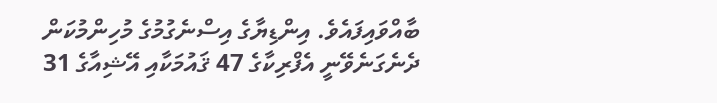ބާއްވައިފައެވެ. އިންޑިޔާގެ އިސްނެގުމުގެ މުހިންމުކަން ދެނެގަނެވޭނީ އެފްރިކާގެ 47 ޤައުމަކާއި އޭޝިއާގެ 31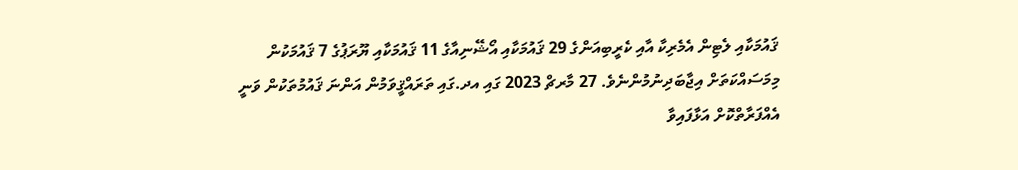ޤައުމަކާއި ލެޓިން އެމެރިކާ އާއި ކެރީބިއަންގެ 29 ޤައުމަކާއި އޯޝޭނިއާގެ 11 ޤައުމަކާއި ޔޫރަޕުގެ 7 ޤައުމަކުން މިމަސައްކަތަށް އިޖާބަދިނުމުންނެވެ. 27 މާރޗް 2023 ގައި އދ.ގައި ތަރައްޤީވަމުން އަންނަ ޤައުމުތަކުން ވަނީ އެއްފަރާތްކޮށް އަޅާފައިވާ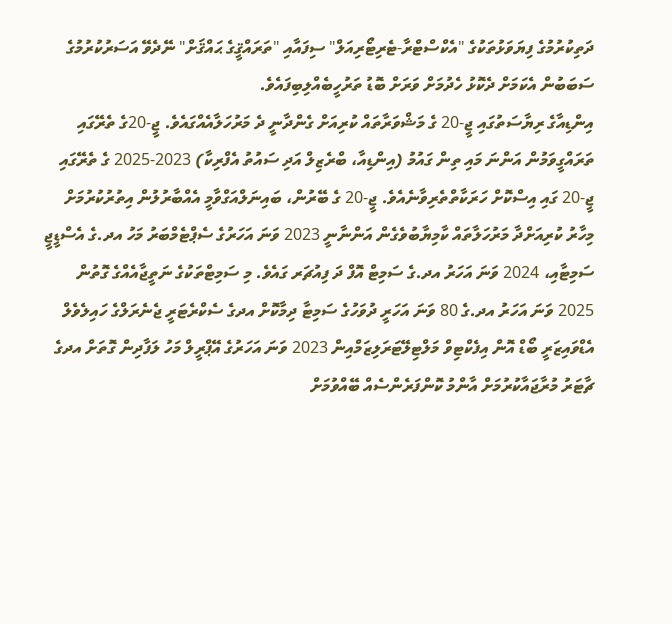ދަތިކުރުމުގެ ފިޔަވަޅުތަކުގެ "އެކްސްޓްރާ-ޓެރިޓޯރިއަލް" ސިފައާއި "ތަރައްޤީގެ ޙައްޤަށް" ނޭދެވޭ އަސަރުކުރުމުގެ ސަބަބުން އެކަމަށް ދެކޮޅު ހެދުމަށް ވަރަށް ބޮޑު ތަރުހީބެއްލިބިފައެވެ.
އިންޑިއާގެ ރިޔާސަތުގައި ޖީ-20 ގެ މަޝްވަރާތައް ކުރިއަށް ގެންދާނީ ދެ މަރުހަލާއެއްގައެވެ. ޖީ-20ގެ ތެރޭގައި ތަރައްގީވަމުން އަންނަ މައި ތިން ގައުމު (އިންޑިއާ، ބްރެޒިލް އަދި ސައުތު އެފްރިކާ) 2023-2025 ގެ ތެރޭގައި ޖީ-20 ގައި އިސްކޮށް ހަރަކާތްތެރިވާނެއެވެ. ޖީ-20 ގެ ބޭރުން، ބައިނަލްއަގްވާމީ އެއްބާރުލުން އިތުރުކުރުމަށް މިހާރު ކުރިއަށްދާ މަރުހަލާތައް ކާމިޔާބުވެގެން އަންނާނީ 2023 ވަނަ އަހަރުގެ ސެޕްޓެމްބަރު މަހު އދ.ގެ އެސްޑީޖީ ސަމިޓާއި، 2024 ވަނަ އަހަރު އދ.ގެ ސަމިޓް އޮފް ދަ ފިއުޗަރ ގައެވެ. މި ސަމިޓްތަކުގެ ނަތީޖާއެއްގެ ގޮތުން 2025 ވަނަ އަހަރު އދ.ގެ 80 ވަނަ އަހަރީ ދުވަހުގެ ސަމިޓާ ދިމާކޮށް އދގެ ސެކްރެޓަރީ ޖެނެރަލްގެ ހައިލެވެލް އެޑްވައިޒަރީ ބޯޑް އޮން އިފެކްޓިވް މަލްޓިލޭޓަރަލިޒަމްއިން 2023 ވަނަ އަހަރުގެ އޭޕްރީލް މަހު ލަފާދިން ގޮތަށް އދގެ ޗާޓަރު މުރާޖައާކުރުމަށް އާންމު ކޮންފަރެންސެއް ބޭއްވުމަށް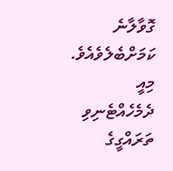ގޮވާލާނެ ކަމަށްބެލެވެއެވެ.
މިއީ ދެމެހެއްޓެނިވި ތަރައްގީގެ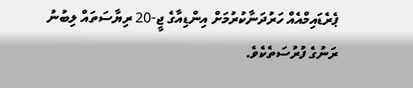ޕެރެޑައިމްއެއް ހަރުދަނާކުރުމަށް އިންޑިއާގެ ޖީ-20 ރިޔާސަތައް ލިބުނު ރަނުގެ ފުރުސަތެކެވެ.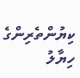ކިޔުންތެރިންގެ ހިޔާލު